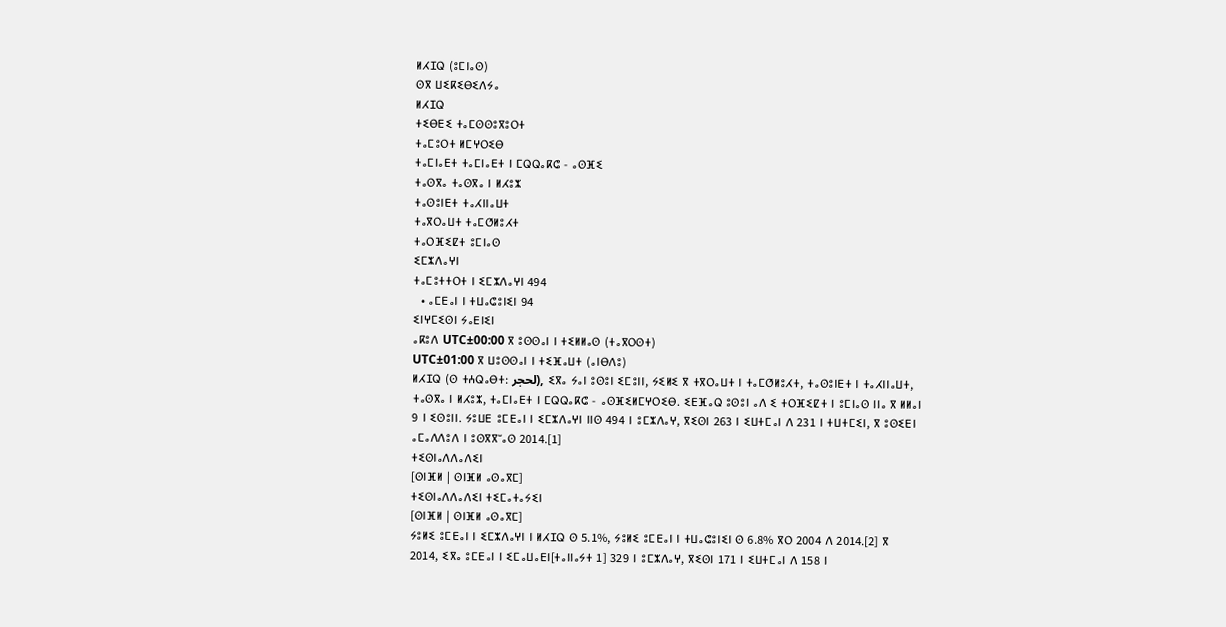ⵍⵃⵊⵕ (ⵓⵎⵏⴰⵙ)
ⵙⴳ ⵡⵉⴽⵉⴱⵉⴷⵢⴰ
ⵍⵃⵊⵕ
ⵜⵉⴱⴹⵉ ⵜⴰⵎⵙⵙⵓⴳⵓⵔⵜ
ⵜⴰⵎⵓⵔⵜ ⵍⵎⵖⵔⵉⴱ
ⵜⴰⵎⵏⴰⴹⵜ ⵜⴰⵎⵏⴰⴹⵜ ⵏ ⵎⵕⵕⴰⴽⵛ - ⴰⵙⴼⵉ
ⵜⴰⵙⴳⴰ ⵜⴰⵙⴳⴰ ⵏ ⵍⵃⵓⵣ
ⵜⴰⵙⵓⵏⴹⵜ ⵜⴰⵃⵏⵏⴰⵡⵜ
ⵜⴰⴳⵔⴰⵡⵜ ⵜⴰⵎⵚⵍⵓⵃⵜ
ⵜⴰⵔⴼⵉⵇⵜ ⵓⵎⵏⴰⵙ
ⵉⵎⵣⴷⴰⵖⵏ
ⵜⴰⵎⵓⵜⵜⵔⵜ ⵏ ⵉⵎⵣⴷⴰⵖⵏ 494
  • ⴰⵎⴹⴰⵏ ⵏ ⵜⵡⴰⵛⵓⵏⵉⵏ 94
ⵉⵏⵖⵎⵉⵙⵏ ⵢⴰⴹⵏⵉⵏ
ⴰⴽⵓⴷ UTC±00:00 ⴳ ⵓⵙⵙⴰⵏ ⵏ ⵜⵉⵍⵍⴰⵙ (ⵜⴰⴳⵔⵙⵜ)
UTC±01:00 ⴳ ⵡⵓⵙⵙⴰⵏ ⵏ ⵜⵉⴼⴰⵡⵜ (ⴰⵏⴱⴷⵓ)
ⵍⵃⵊⵕ (ⵙ ⵜⵄⵕⴰⴱⵜ: لحجر), ⵉⴳⴰ ⵢⴰⵏ ⵓⵙⵓⵏ ⵉⵎⵓⵏⵏ, ⵢⵉⵍⵉ ⴳ ⵜⴳⵔⴰⵡⵜ ⵏ ⵜⴰⵎⵚⵍⵓⵃⵜ, ⵜⴰⵙⵓⵏⴹⵜ ⵏ ⵜⴰⵃⵏⵏⴰⵡⵜ, ⵜⴰⵙⴳⴰ ⵏ ⵍⵃⵓⵣ, ⵜⴰⵎⵏⴰⴹⵜ ⵏ ⵎⵕⵕⴰⴽⵛ - ⴰⵙⴼⵉⵍⵎⵖⵔⵉⴱ. ⵉⴹⴼⴰⵕ ⵓⵙⵓⵏ ⴰⴷ ⵉ ⵜⵔⴼⵉⵇⵜ ⵏ ⵓⵎⵏⴰⵙ ⵏⵏⴰ ⴳ ⵍⵍⴰⵏ 9 ⵏ ⵉⵙⵓⵏⵏ. ⵢⵓⵡⴹ ⵓⵎⴹⴰⵏ ⵏ ⵉⵎⵣⴷⴰⵖⵏ ⵏⵏⵙ 494 ⵏ ⵓⵎⵣⴷⴰⵖ, ⴳⵉⵙⵏ 263 ⵏ ⵉⵡⵜⵎⴰⵏ ⴷ 231 ⵏ ⵜⵡⵜⵎⵉⵏ, ⴳ ⵓⵙⵉⴹⵏ ⴰⵎⴰⴷⴷⵓⴷ ⵏ ⵓⵙⴳⴳⵯⴰⵙ 2014.[1]
ⵜⵉⵙⵏⴰⴷⴷⴰⴷⵉⵏ
[ⵙⵏⴼⵍ | ⵙⵏⴼⵍ ⴰⵙⴰⴳⵎ]
ⵜⵉⵙⵏⴰⴷⴷⴰⴷⵉⵏ ⵜⵉⵎⴰⵜⴰⵢⵉⵏ
[ⵙⵏⴼⵍ | ⵙⵏⴼⵍ ⴰⵙⴰⴳⵎ]
ⵢⵓⵍⵉ ⵓⵎⴹⴰⵏ ⵏ ⵉⵎⵣⴷⴰⵖⵏ ⵏ ⵍⵃⵊⵕ ⵙ 5.1%, ⵢⵓⵍⵉ ⵓⵎⴹⴰⵏ ⵏ ⵜⵡⴰⵛⵓⵏⵉⵏ ⵙ 6.8% ⴳⵔ 2004 ⴷ 2014.[2] ⴳ 2014, ⵉⴳⴰ ⵓⵎⴹⴰⵏ ⵏ ⵉⵎⴰⵡⴰⴹⵏ[ⵜⴰⵏⵏⴰⵢⵜ 1] 329 ⵏ ⵓⵎⵣⴷⴰⵖ, ⴳⵉⵙⵏ 171 ⵏ ⵉⵡⵜⵎⴰⵏ ⴷ 158 ⵏ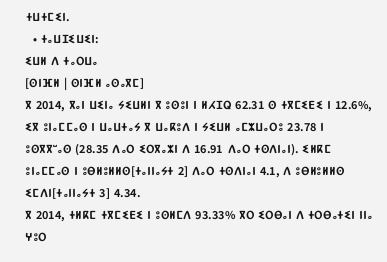ⵜⵡⵜⵎⵉⵏ.
  • ⵜⴰⵡⵊⵉⵡⵉⵏ:
ⵉⵡⵍ ⴷ ⵜⴰⵔⵡⴰ
[ⵙⵏⴼⵍ | ⵙⵏⴼⵍ ⴰⵙⴰⴳⵎ]
ⴳ 2014, ⴳⴰⵏ ⵡⵉⵏⴰ ⵢⵉⵡⵍⵏ ⴳ ⵓⵙⵓⵏ ⵏ ⵍⵃⵊⵕ 62.31 ⵙ ⵜⴳⵎⵉⴹⵉ ⵏ 12.6%, ⵉⴳ ⵓⵏⴰⵎⵎⴰⵙ ⵏ ⵡⴰⵡⵜⴰⵢ ⴳ ⵡⴰⴽⵓⴷ ⵏ ⵢⵉⵡⵍ ⴰⵎⵣⵡⴰⵔⵓ 23.78 ⵏ ⵓⵙⴳⴳⵯⴰⵙ (28.35 ⴷⴰⵔ ⵉⵔⴳⴰⵣⵏ ⴷ 16.91 ⴷⴰⵔ ⵜⵙⴷⵏⴰⵏ). ⵉⵍⴽⵎ ⵓⵏⴰⵎⵎⴰⵙ ⵏ ⵓⴱⵍⵓⵍⵍⵙ[ⵜⴰⵏⵏⴰⵢⵜ 2] ⴷⴰⵔ ⵜⵙⴷⵏⴰⵏ 4.1, ⴷ ⵓⴱⵍⵓⵍⵍⵙ ⵉⵎⴷⵏ[ⵜⴰⵏⵏⴰⵢⵜ 3] 4.34.
ⴳ 2014, ⵜⵍⴽⵎ ⵜⴳⵎⵉⴹⵉ ⵏ ⵓⵙⵍⵎⴷ 93.33% ⴳⵔ ⵉⵔⴱⴰⵏ ⴷ ⵜⵔⴱⴰⵜⵉⵏ ⵏⵏⴰ ⵖⵓⵔ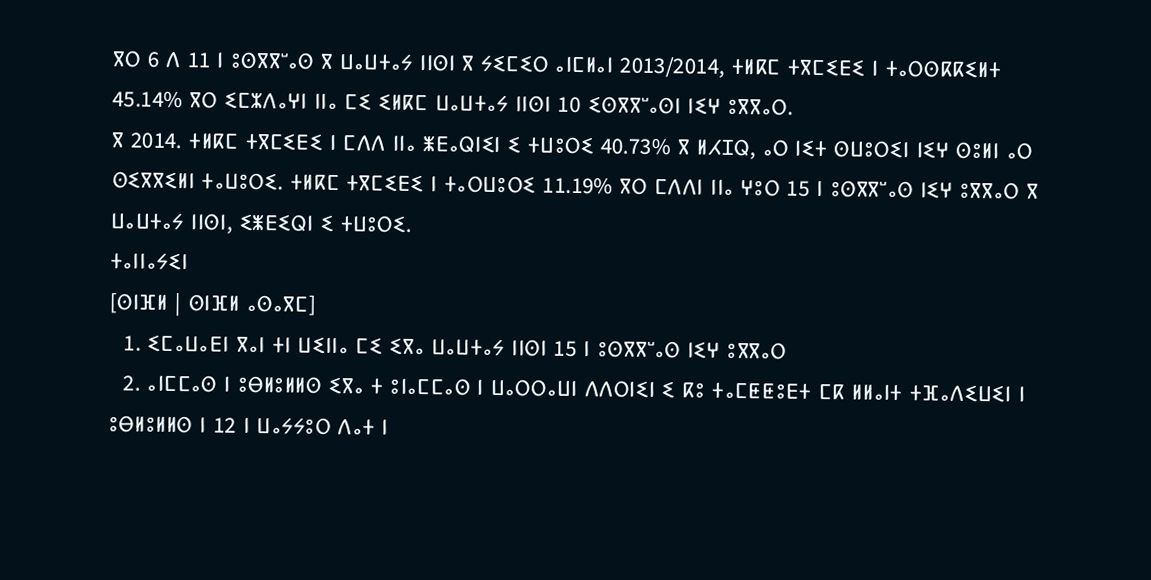ⴳⵔ 6 ⴷ 11 ⵏ ⵓⵙⴳⴳⵯⴰⵙ ⴳ ⵡⴰⵡⵜⴰⵢ ⵏⵏⵙⵏ ⴳ ⵢⵉⵎⵉⵔ ⴰⵏⵎⵍⴰⵏ 2013/2014, ⵜⵍⴽⵎ ⵜⴳⵎⵉⴹⵉ ⵏ ⵜⴰⵔⵙⴽⴽⵉⵍⵜ 45.14% ⴳⵔ ⵉⵎⵣⴷⴰⵖⵏ ⵏⵏⴰ ⵎⵉ ⵉⵍⴽⵎ ⵡⴰⵡⵜⴰⵢ ⵏⵏⵙⵏ 10 ⵉⵙⴳⴳⵯⴰⵙⵏ ⵏⵉⵖ ⵓⴳⴳⴰⵔ.
ⴳ 2014. ⵜⵍⴽⵎ ⵜⴳⵎⵉⴹⵉ ⵏ ⵎⴷⴷ ⵏⵏⴰ ⵥⴹⴰⵕⵏⵉⵏ ⵉ ⵜⵡⵓⵔⵉ 40.73% ⴳ ⵍⵃⵊⵕ, ⴰⵔ ⵏⵉⵜ ⵙⵡⵓⵔⵉⵏ ⵏⵉⵖ ⵙⵓⵍⵏ ⴰⵔ ⵙⵉⴳⴳⵉⵍⵏ ⵜⴰⵡⵓⵔⵉ. ⵜⵍⴽⵎ ⵜⴳⵎⵉⴹⵉ ⵏ ⵜⴰⵔⵡⵓⵔⵉ 11.19% ⴳⵔ ⵎⴷⴷⵏ ⵏⵏⴰ ⵖⵓⵔ 15 ⵏ ⵓⵙⴳⴳⵯⴰⵙ ⵏⵉⵖ ⵓⴳⴳⴰⵔ ⴳ ⵡⴰⵡⵜⴰⵢ ⵏⵏⵙⵏ, ⵉⵥⴹⵉⵕⵏ ⵉ ⵜⵡⵓⵔⵉ.
ⵜⴰⵏⵏⴰⵢⵉⵏ
[ⵙⵏⴼⵍ | ⵙⵏⴼⵍ ⴰⵙⴰⴳⵎ]
  1. ⵉⵎⴰⵡⴰⴹⵏ ⴳⴰⵏ ⵜⵏ ⵡⵉⵏⵏⴰ ⵎⵉ ⵉⴳⴰ ⵡⴰⵡⵜⴰⵢ ⵏⵏⵙⵏ 15 ⵏ ⵓⵙⴳⴳⵯⴰⵙ ⵏⵉⵖ ⵓⴳⴳⴰⵔ
  2. ⴰⵏⵎⵎⴰⵙ ⵏ ⵓⴱⵍⵓⵍⵍⵙ ⵉⴳⴰ ⵜ ⵓⵏⴰⵎⵎⴰⵙ ⵏ ⵡⴰⵔⵔⴰⵡⵏ ⴷⴷⵔⵏⵉⵏ ⵉ ⴽⵓ ⵜⴰⵎⵟⵟⵓⴹⵜ ⵎⴽ ⵍⵍⴰⵏⵜ ⵜⴼⴰⴷⵉⵡⵉⵏ ⵏ ⵓⴱⵍⵓⵍⵍⵙ ⵏ 12 ⵏ ⵡⴰⵢⵢⵓⵔ ⴷⴰⵜ ⵏ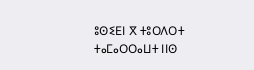ⵓⵙⵉⴹⵏ ⴳ ⵜⵓⵔⴷⵔⵜ ⵜⴰⵎⴰⵔⵔⴰⵡⵜ ⵏⵏⵙ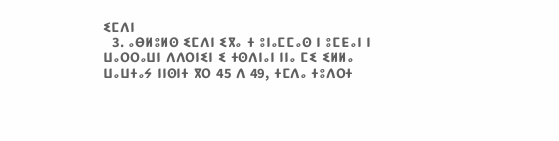ⵉⵎⴷⵏ
  3. ⴰⴱⵍⵓⵍⵙ ⵉⵎⴷⵏ ⵉⴳⴰ ⵜ ⵓⵏⴰⵎⵎⴰⵙ ⵏ ⵓⵎⴹⴰⵏ ⵏ ⵡⴰⵔⵔⴰⵡⵏ ⴷⴷⵔⵏⵉⵏ ⵉ ⵜⵙⴷⵏⴰⵏ ⵏⵏⴰ ⵎⵉ ⵉⵍⵍⴰ ⵡⴰⵡⵜⴰⵢ ⵏⵏⵙⵏⵜ ⴳⵔ 45 ⴷ 49, ⵜⵎⴷⴰ ⵜⵓⴷⵔⵜ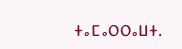ⵜⴰⵎⴰⵔⵔⴰⵡⵜ.